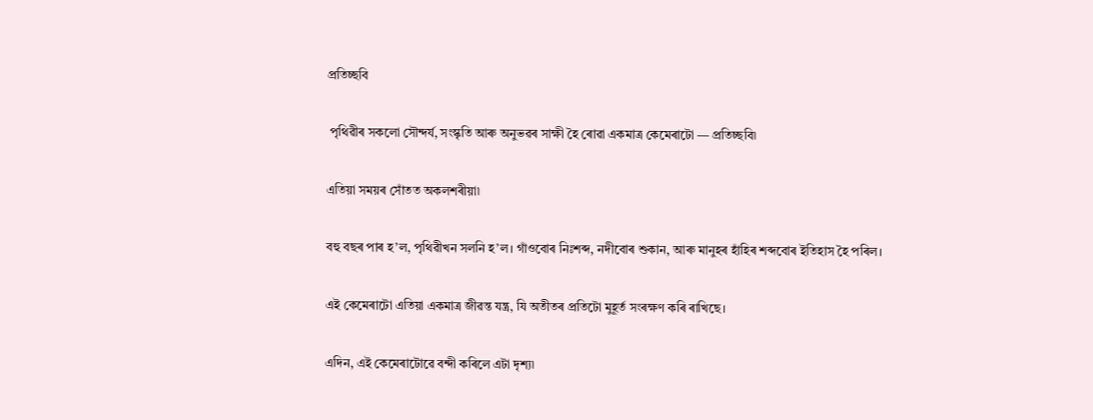প্ৰতিচ্ছবি

 পৃথিৱীৰ সকলো সৌন্দৰ্য, সংস্কৃতি আৰু অনুভৱৰ সাক্ষী হৈ ৰোৱা একমাত্ৰ কেমেৰাটো — প্ৰতিচ্ছবি৷

এতিয়া সময়ৰ সোঁতত অকলশৰীয়া৷

বহু বছৰ পাৰ হ’ল, পৃথিৱীখন সলনি হ’ল। গাঁওবোৰ নিঃশব্দ, নদীবোৰ শুকান, আৰু মানুহৰ হাঁহিৰ শব্দবোৰ ইতিহাস হৈ পৰিল।

এই কেমেৰাটো এতিয়া একমাত্ৰ জীৱন্ত যন্ত্ৰ, যি অতীতৰ প্ৰতিটো মুহূর্ত সংৰক্ষণ কৰি ৰাখিছে।

এদিন, এই কেমেৰাটোৱে বন্দী কৰিলে এটা দৃশ্য৷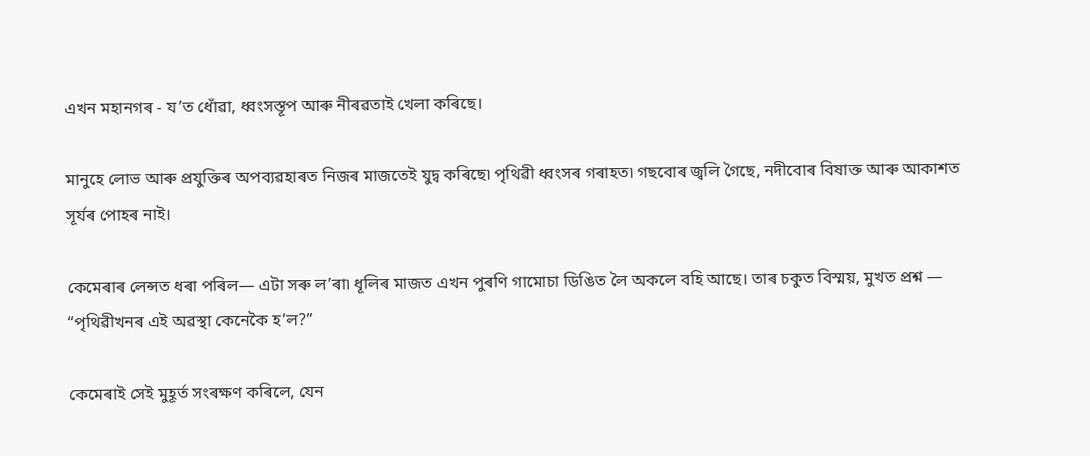এখন মহানগৰ - য’ত ধোঁৱা, ধ্বংসস্তূপ আৰু নীৰৱতাই খেলা কৰিছে।

মানুহে লোভ আৰু প্ৰযুক্তিৰ অপব্যৱহাৰত নিজৰ মাজতেই যুদ্ব কৰিছে৷ পৃথিৱী ধ্বংসৰ গৰাহত৷ গছবোৰ জ্বলি গৈছে, নদীবোৰ বিষাক্ত আৰু আকাশত সূৰ্যৰ পোহৰ নাই।

কেমেৰাৰ লেন্সত ধৰা পৰিল— এটা সৰু ল’ৰা৷ ধূলিৰ মাজত এখন পুৰণি গামোচা ডিঙিত লৈ অকলে বহি আছে। তাৰ চকুত বিস্ময়, মুখত প্ৰশ্ন — “পৃথিৱীখনৰ এই অৱস্থা কেনেকৈ হ’ল?”

কেমেৰাই সেই মুহূর্ত সংৰক্ষণ কৰিলে, যেন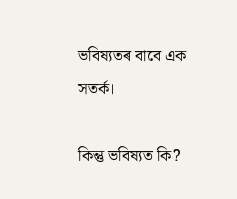ভবিষ্যতৰ বাবে এক সতর্ক।

কিন্তু ভবিষ্যত কি?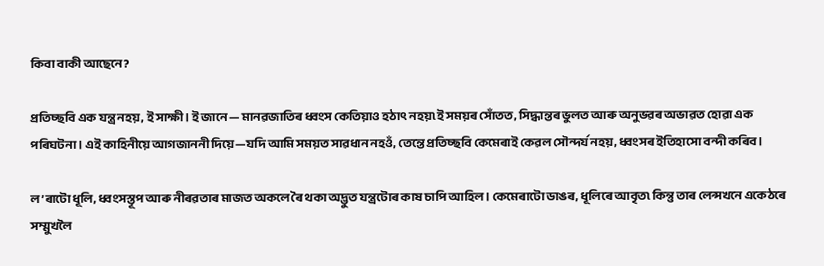কিবা বাকী আছেনে?

প্ৰতিচ্ছবি এক যন্ত্ৰ নহয়, ই সাক্ষী। ই জানে — মানৱজাতিৰ ধ্বংস কেতিয়াও হঠাৎ নহয়৷ ই সময়ৰ সোঁতত, সিদ্ধান্তৰ ভুলত আৰু অনুভৱৰ অভাৱত হোৱা এক পৰিঘটনা। এই কাহিনীয়ে আগজাননী দিয়ে—যদি আমি সময়ত সাৱধান নহওঁ, তেন্তে প্ৰতিচ্ছবি কেমেৰাই কেৱল সৌন্দৰ্য নহয়, ধ্বংসৰ ইতিহাসো বন্দী কৰিব।

ল’ৰাটো ধূলি, ধ্বংসস্তূপ আৰু নীৰৱতাৰ মাজত অকলে ৰৈ থকা অদ্ভুত যন্ত্ৰটোৰ কাষ চাপি আহিল। কেমেৰাটো ডাঙৰ, ধূলিৰে আবৃত৷ কিন্তু তাৰ লেন্সখনে একেঠৰে সম্মুখলৈ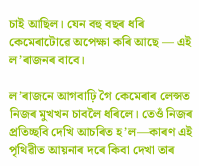চাই আছিল। যেন বহু বছৰ ধৰি কেমেৰাটোৱে অপেক্ষা কৰি আছে — এই ল’ৰাজনৰ বাবে।

ল’ৰাজনে আগবাঢ়ি গৈ কেমেৰাৰ লেন্সত নিজৰ মুখখন চাবলৈ ধৰিলে। তেওঁ নিজৰ প্ৰতিচ্ছবি দেখি আচৰিত হ’ল—কাৰণ এই পৃথিৱীত আয়নাৰ দৰে কিবা দেখা তাৰ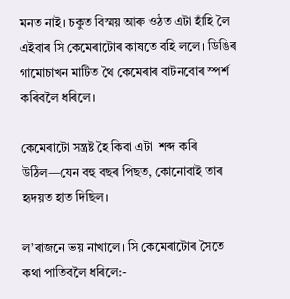মনত নাই। চকুত বিস্ময় আৰু ওঠত এটা হাঁহি লৈ এইবাৰ সি কেমেৰাটোৰ কাষতে বহি ললে। ডিঙিৰ গামোচাখন মাটিত থৈ কেমেৰাৰ বাটনবোৰ স্পৰ্শ কৰিবলৈ ধৰিলে।

কেমেৰাটো সন্ত্ৰষ্ট হৈ কিবা এটা  শব্দ কৰি উঠিল—যেন বহু বছৰ পিছত, কোনোবাই তাৰ হৃদয়ত হাত দিছিল।

ল’ৰাজনে ভয় নাখালে। সি কেমেৰাটোৰ সৈতে কথা পাতিবলৈ ধৰিলে:-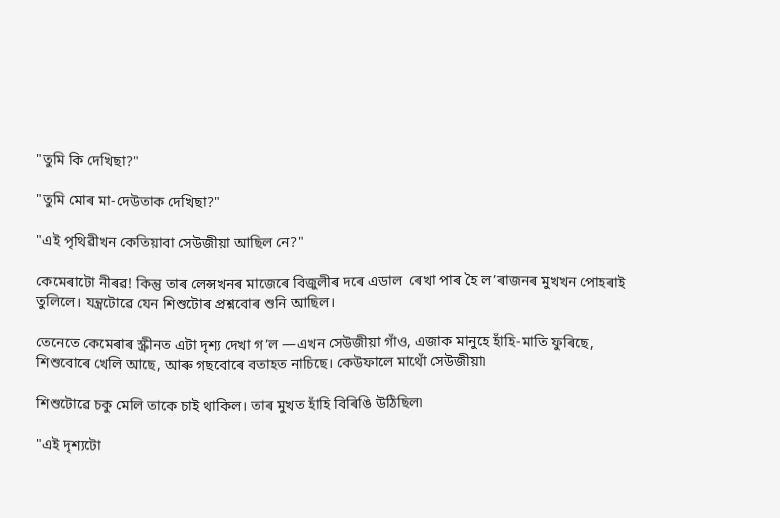"তুমি কি দেখিছা?"

"তুমি মোৰ মা-দেউতাক দেখিছা?"

"এই পৃথিৱীখন কেতিয়াবা সেউজীয়া আছিল নে?"

কেমেৰাটো নীৰৱ! কিন্তু তাৰ লেন্সখনৰ মাজেৰে বিজুলীৰ দৰে এডাল  ৰেখা পাৰ হৈ ল’ৰাজনৰ মুখখন পোহৰাই তুলিলে। যন্ত্ৰটোৱে যেন শিশুটোৰ প্ৰশ্নবোৰ শুনি আছিল।

তেনেতে কেমেৰাৰ স্ক্ৰীনত এটা দৃশ্য দেখা গ’ল —এখন সেউজীয়া গাঁও, এজাক মানুহে হাঁহি-মাতি ফুৰিছে, শিশুবোৰে খেলি আছে, আৰু গছবোৰে বতাহত নাচিছে। কেউফালে মাথোঁ সেউজীয়া৷

শিশুটোৱে চকু মেলি তাকে চাই থাকিল। তাৰ মুখত হাঁহি বিৰিঙি উঠিছিল৷

"এই দৃশ্যটো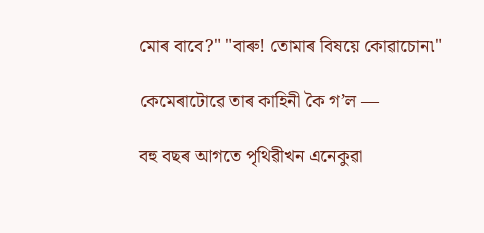মোৰ বাবে?" "বাৰু! তোমাৰ বিষয়ে কোৱাচোন৷"

কেমেৰাটোৱে তাৰ কাহিনী কৈ গ’ল —

বহু বছৰ আগতে পৃথিৱীখন এনেকুৱা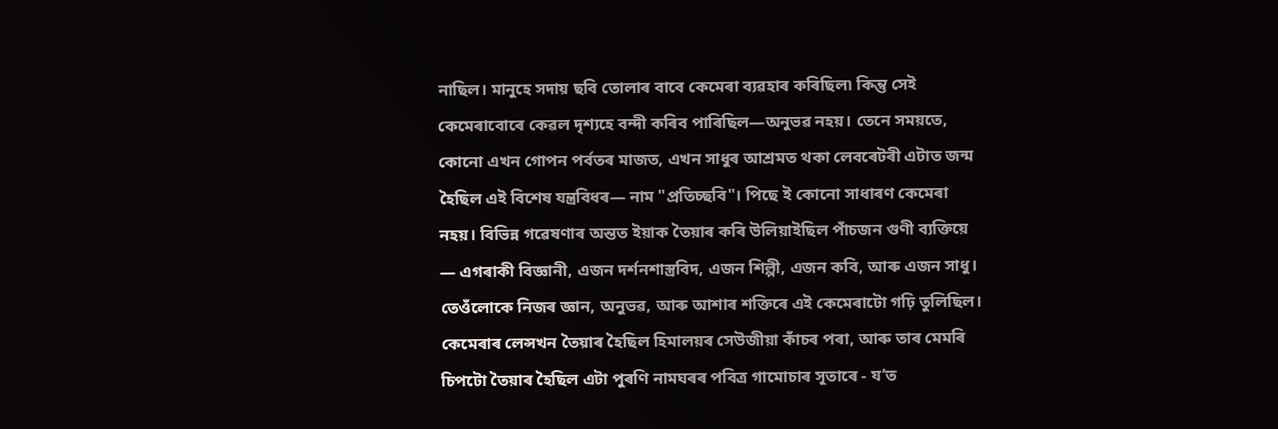নাছিল। মানুহে সদায় ছবি তোলাৰ বাবে কেমেৰা ব্যৱহাৰ কৰিছিল৷ কিন্তু সেই কেমেৰাবোৰে কেৱল দৃশ্যহে বন্দী কৰিব পাৰিছিল—অনুভৱ নহয়। তেনে সময়তে, কোনো এখন গোপন পৰ্বতৰ মাজত, এখন সাধুৰ আশ্ৰমত থকা লেবৰেটৰী এটাত জন্ম হৈছিল এই বিশেষ যন্ত্ৰবিধৰ— নাম "প্ৰতিচ্ছবি"। পিছে ই কোনো সাধাৰণ কেমেৰা নহয়। বিভিন্ন গৱেষণাৰ অন্তত ইয়াক তৈয়াৰ কৰি উলিয়াইছিল পাঁচজন গুণী ব্যক্তিয়ে  — এগৰাকী বিজ্ঞানী, এজন দৰ্শনশাস্ত্ৰবিদ, এজন শিল্পী, এজন কবি, আৰু এজন সাধু। তেওঁলোকে নিজৰ জ্ঞান, অনুভৱ, আৰু আশাৰ শক্তিৰে এই কেমেৰাটো গঢ়ি তুলিছিল। কেমেৰাৰ লেন্সখন তৈয়াৰ হৈছিল হিমালয়ৰ সেউজীয়া কাঁচৰ পৰা, আৰু তাৰ মেমৰি চিপটো তৈয়াৰ হৈছিল এটা পুৰণি নামঘৰৰ পবিত্ৰ গামোচাৰ সূতাৰে - য’ত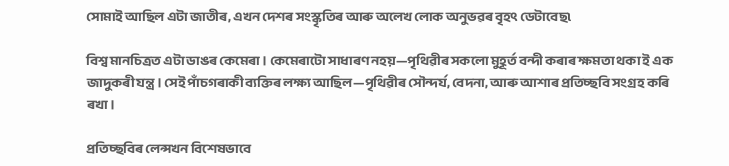সোমাই আছিল এটা জাতীৰ, এখন দেশৰ সংস্কৃতিৰ আৰু অলেখ লোক অনুভৱৰ বৃহৎ ডেটাবেছ৷

বিশ্ব মানচিত্ৰত এটা ডাঙৰ কেমেৰা। কেমেৰাটো সাধাৰণ নহয়—পৃথিৱীৰ সকলো মুহূর্ত বন্দী কৰাৰ ক্ষমতা থকা ই এক জাদুকৰী যন্ত্ৰ। সেই পাঁচগৰাকী ব্যক্তিৰ লক্ষ্য আছিল—পৃথিৱীৰ সৌন্দৰ্য, বেদনা, আৰু আশাৰ প্ৰতিচ্ছবি সংগ্ৰহ কৰি ৰখা।

প্ৰতিচ্ছবিৰ লেন্সখন বিশেষভাবে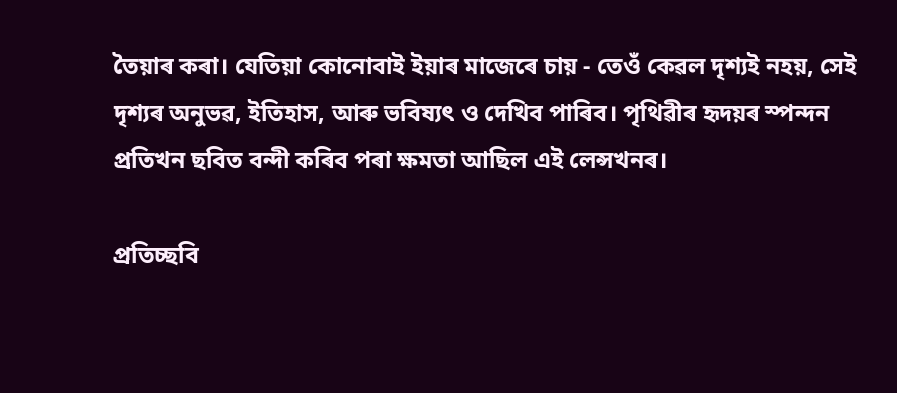তৈয়াৰ কৰা। যেতিয়া কোনোবাই ইয়াৰ মাজেৰে চায় - তেওঁ কেৱল দৃশ্যই নহয়, সেই দৃশ্যৰ অনুভৱ, ইতিহাস, আৰু ভবিষ্যৎ ও দেখিব পাৰিব। পৃথিৱীৰ হৃদয়ৰ স্পন্দন প্ৰতিখন ছবিত বন্দী কৰিব পৰা ক্ষমতা আছিল এই লেন্সখনৰ।

প্ৰতিচ্ছবি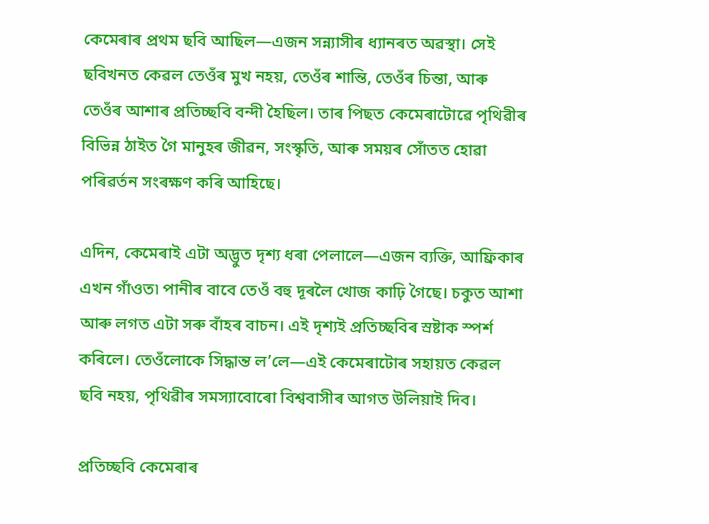কেমেৰাৰ প্ৰথম ছবি আছিল—এজন সন্ন্যাসীৰ ধ্যানৰত অৱস্থা। সেই ছবিখনত কেৱল তেওঁৰ মুখ নহয়, তেওঁৰ শান্তি, তেওঁৰ চিন্তা, আৰু তেওঁৰ আশাৰ প্ৰতিচ্ছবি বন্দী হৈছিল। তাৰ পিছত কেমেৰাটোৱে পৃথিৱীৰ বিভিন্ন ঠাইত গৈ মানুহৰ জীৱন, সংস্কৃতি, আৰু সময়ৰ সোঁতত হোৱা পৰিৱর্তন সংৰক্ষণ কৰি আহিছে।

এদিন, কেমেৰাই এটা অদ্ভুত দৃশ্য ধৰা পেলালে—এজন ব্যক্তি, আফ্ৰিকাৰ এখন গাঁওত৷ পানীৰ বাবে তেওঁ বহু দূৰলৈ খোজ কাঢ়ি গৈছে। চকুত আশা আৰু লগত এটা সৰু বাঁহৰ বাচন। এই দৃশ্যই প্ৰতিচ্ছবিৰ স্ৰষ্টাক স্পৰ্শ কৰিলে। তেওঁলোকে সিদ্ধান্ত ল’লে—এই কেমেৰাটোৰ সহায়ত কেৱল ছবি নহয়, পৃথিৱীৰ সমস্যাবোৰো বিশ্ববাসীৰ আগত উলিয়াই দিব।

প্ৰতিচ্ছবি কেমেৰাৰ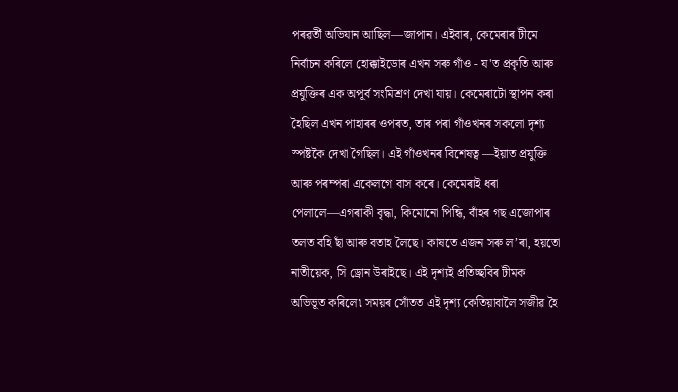পৰৱৰ্তী অভিযান আছিল—জাপান। এইবাৰ, কেমেৰাৰ টীমে নিৰ্বাচন কৰিলে হোক্কাইডোৰ এখন সৰু গাঁও - য'ত প্ৰকৃতি আৰু প্ৰযুক্তিৰ এক অপূৰ্ব সংমিশ্ৰণ দেখা যায়। কেমেৰাটো স্থাপন কৰা হৈছিল এখন পাহাৰৰ ওপৰত, তাৰ পৰা গাঁওখনৰ সকলো দৃশ্য স্পষ্টকৈ দেখা গৈছিল। এই গাঁওখনৰ বিশেষত্ব —ইয়াত প্রযুক্তি আৰু পৰম্পৰা একেলগে বাস কৰে। কেমেৰাই ধৰা পেলালে—এগৰাকী বৃদ্ধা, কিমোনো পিন্ধি, বাঁহৰ গছ এজোপাৰ তলত বহি ছাঁ আৰু বতাহ লৈছে। কাষতে এজন সৰু ল’ৰা, হয়তো নাতীয়েক, সি ড্ৰোন উৰাইছে। এই দৃশ্যই প্ৰতিচ্ছবিৰ টীমক অভিভূত কৰিলে৷ সময়ৰ সোঁতত এই দৃশ্য কেতিয়াবালৈ সজীৱ হৈ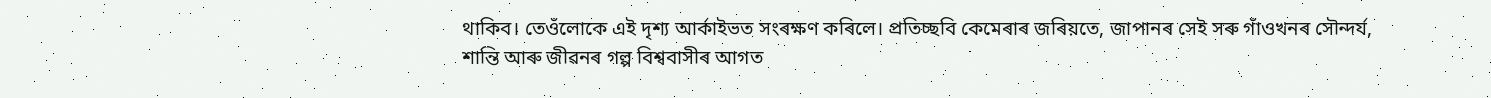থাকিব। তেওঁলোকে এই দৃশ্য আৰ্কাইভত সংৰক্ষণ কৰিলে। প্ৰতিচ্ছবি কেমেৰাৰ জৰিয়তে, জাপানৰ সেই সৰু গাঁওখনৰ সৌন্দৰ্য, শান্তি আৰু জীৱনৰ গল্প বিশ্ববাসীৰ আগত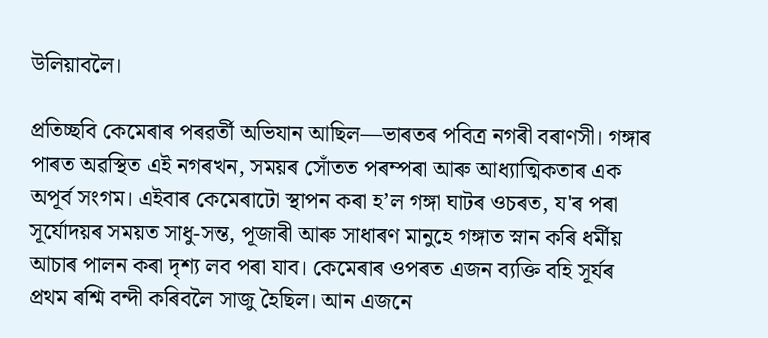উলিয়াবলৈ।

প্ৰতিচ্ছবি কেমেৰাৰ পৰৱৰ্তী অভিযান আছিল—ভাৰতৰ পবিত্ৰ নগৰী বৰাণসী। গঙ্গাৰ পাৰত অৱস্থিত এই নগৰখন, সময়ৰ সোঁতত পৰম্পৰা আৰু আধ্যাত্মিকতাৰ এক অপূৰ্ব সংগম। এইবাৰ কেমেৰাটো স্থাপন কৰা হ’ল গঙ্গা ঘাটৰ ওচৰত, য'ৰ পৰা সূৰ্যোদয়ৰ সময়ত সাধু-সন্ত, পূজাৰী আৰু সাধাৰণ মানুহে গঙ্গাত স্নান কৰি ধৰ্মীয় আচাৰ পালন কৰা দৃশ্য লব পৰা যাব। কেমেৰাৰ ওপৰত এজন ব্যক্তি বহি সূৰ্যৰ প্ৰথম ৰশ্মি বন্দী কৰিবলৈ সাজু হৈছিল। আন এজনে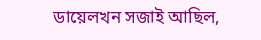ডায়েলখন সজাই আছিল,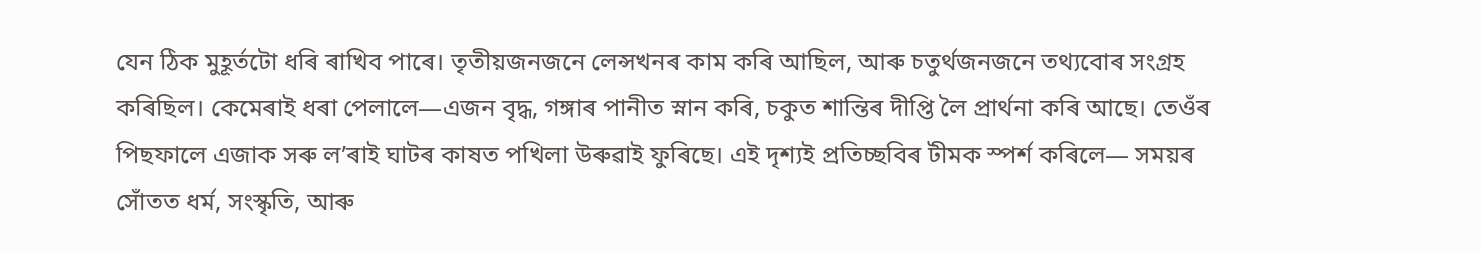যেন ঠিক মুহূর্তটো ধৰি ৰাখিব পাৰে। তৃতীয়জনজনে লেন্সখনৰ কাম কৰি আছিল, আৰু চতুৰ্থজনজনে তথ্যবোৰ সংগ্ৰহ কৰিছিল। কেমেৰাই ধৰা পেলালে—এজন বৃদ্ধ, গঙ্গাৰ পানীত স্নান কৰি, চকুত শান্তিৰ দীপ্তি লৈ প্ৰাৰ্থনা কৰি আছে। তেওঁৰ পিছফালে এজাক সৰু ল’ৰাই ঘাটৰ কাষত পখিলা উৰুৱাই ফুৰিছে। এই দৃশ্যই প্ৰতিচ্ছবিৰ টীমক স্পৰ্শ কৰিলে— সময়ৰ সোঁতত ধৰ্ম, সংস্কৃতি, আৰু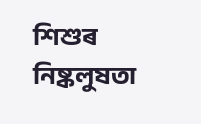শিশুৰ নিষ্কলুষতা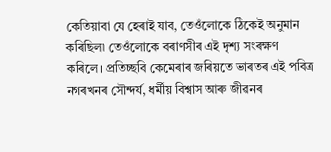কেতিয়াবা যে হেৰাই যাব, তেওঁলোকে ঠিকেই অনুমান কৰিছিল৷ তেওঁলোকে বৰাণসীৰ এই দৃশ্য সংৰক্ষণ কৰিলে। প্ৰতিচ্ছবি কেমেৰাৰ জৰিয়তে ভাৰতৰ এই পবিত্ৰ নগৰখনৰ সৌন্দৰ্য, ধৰ্মীয় বিশ্বাস আৰু জীৱনৰ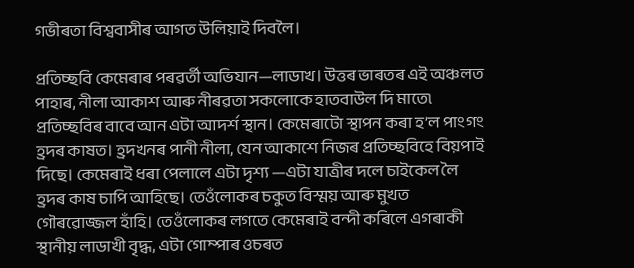গভীৰতা বিশ্ববাসীৰ আগত উলিয়াই দিবলৈ।

প্ৰতিচ্ছবি কেমেৰাৰ পৰৱৰ্তী অভিযান—লাডাখ। উত্তৰ ভাৰতৰ এই অঞ্চলত পাহাৰ, নীলা আকাশ আৰু নীৰৱতা সকলোকে হাতবাউল দি মাতে৷ প্ৰতিচ্ছবিৰ বাবে আন এটা আদৰ্শ স্থান। কেমেৰাটো স্থাপন কৰা হ’ল পাংগং হ্ৰদৰ কাষত। হ্ৰদখনৰ পানী নীলা, যেন আকাশে নিজৰ প্ৰতিচ্ছবিহে বিয়পাই দিছে। কেমেৰাই ধৰা পেলালে এটা দৃশ্য —এটা যাত্ৰীৰ দলে চাইকেল লৈ হ্ৰদৰ কাষ চাপি আহিছে। তেওঁলোকৰ চকুত বিস্ময় আৰু মুখত গৌৰৱোজ্জল হাঁহি। তেওঁলোকৰ লগতে কেমেৰাই বন্দী কৰিলে এগৰাকী স্থানীয় লাডাখী বৃদ্ধ, এটা গোম্পাৰ ওচৰত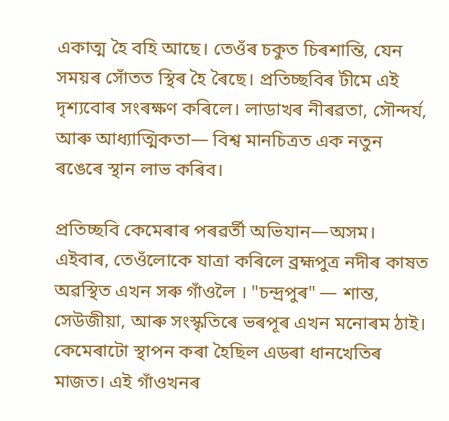একাত্ম হৈ বহি আছে। তেওঁৰ চকুত চিৰশান্তি, যেন সময়ৰ সোঁতত স্থিৰ হৈ ৰৈছে। প্ৰতিচ্ছবিৰ টীমে এই দৃশ্যবোৰ সংৰক্ষণ কৰিলে। লাডাখৰ নীৰৱতা, সৌন্দৰ্য, আৰু আধ্যাত্মিকতা— বিশ্ব মানচিত্ৰত এক নতুন ৰঙেৰে স্থান লাভ কৰিব।

প্ৰতিচ্ছবি কেমেৰাৰ পৰৱৰ্তী অভিযান—অসম। এইবাৰ, তেওঁলোকে যাত্ৰা কৰিলে ব্ৰহ্মপুত্ৰ নদীৰ কাষত অৱস্থিত এখন সৰু গাঁওলৈ । "চন্দ্ৰপুৰ" — শান্ত, সেউজীয়া, আৰু সংস্কৃতিৰে ভৰপূৰ এখন মনোৰম ঠাই। কেমেৰাটো স্থাপন কৰা হৈছিল এডৰা ধানখেতিৰ মাজত। এই গাঁওখনৰ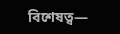বিশেষত্ব—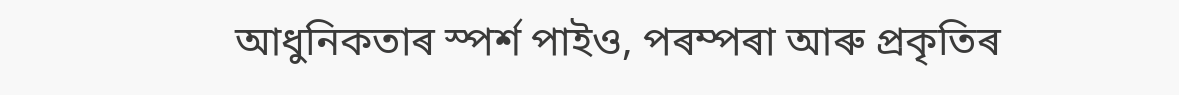আধুনিকতাৰ স্পৰ্শ পাইও, পৰম্পৰা আৰু প্ৰকৃতিৰ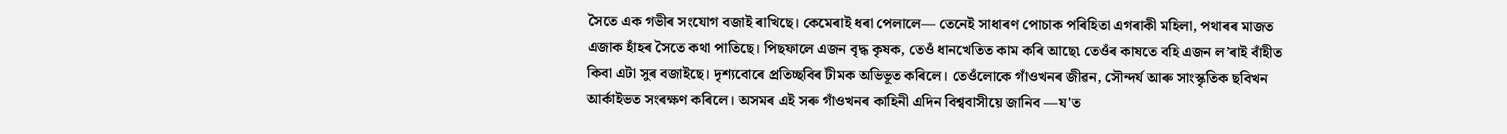সৈতে এক গভীৰ সংযোগ বজাই ৰাখিছে। কেমেৰাই ধৰা পেলালে— তেনেই সাধাৰণ পোচাক পৰিহিতা এগৰাকী মহিলা, পথাৰৰ মাজত এজাক হাঁহৰ সৈতে কথা পাতিছে। পিছফালে এজন বৃদ্ধ কৃষক, তেওঁ ধানখেতিত কাম কৰি আছে৷ তেওঁৰ কাষতে বহি এজন ল’ৰাই বাঁহীত কিবা এটা সুৰ বজাইছে। দৃশ্যবোৰে প্ৰতিচ্ছবিৰ টীমক অভিভূত কৰিলে। তেওঁলোকে গাঁওখনৰ জীৱন, সৌন্দৰ্য আৰু সাংস্কৃতিক ছবিখন আৰ্কাইভত সংৰক্ষণ কৰিলে। অসমৰ এই সৰু গাঁওখনৰ কাহিনী এদিন বিশ্ববাসীয়ে জানিব —য'ত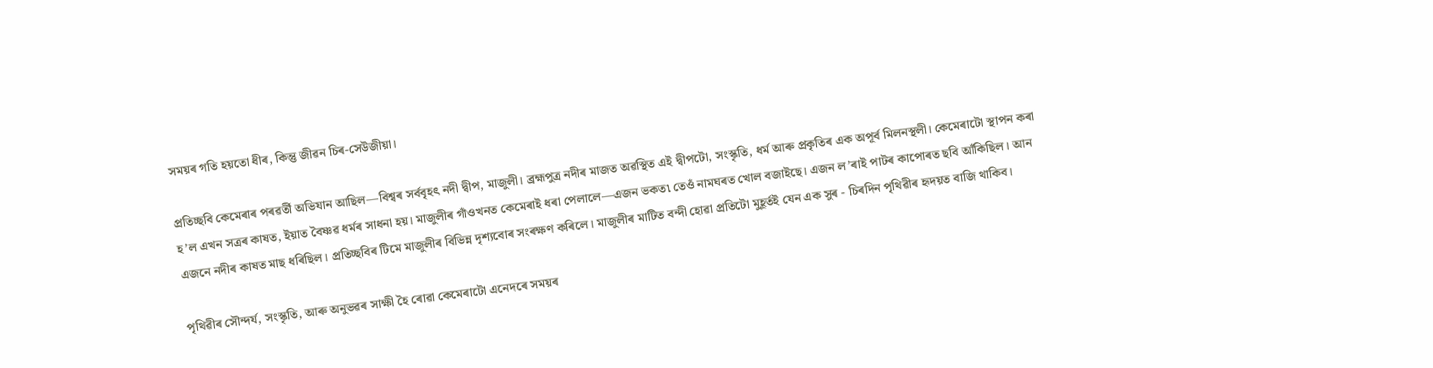সময়ৰ গতি হয়তো ধীৰ, কিন্তু জীৱন চিৰ-সেউজীয়া।

প্ৰতিচ্ছবি কেমেৰাৰ পৰৱৰ্তী অভিযান আছিল—বিশ্বৰ সৰ্ববৃহৎ নদী দ্বীপ, মাজুলী। ব্ৰহ্মপুত্ৰ নদীৰ মাজত অৱস্থিত এই দ্বীপটো, সংস্কৃতি, ধৰ্ম আৰু প্ৰকৃতিৰ এক অপূৰ্ব মিলনস্থলী। কেমেৰাটো স্থাপন কৰা হ’ল এখন সত্ৰৰ কাষত, ইয়াত বৈষ্ণৱ ধৰ্মৰ সাধনা হয়। মাজুলীৰ গাঁওখনত কেমেৰাই ধৰা পেলালে—এজন ভকত৷ তেওঁ নামঘৰত খোল বজাইছে। এজন ল’ৰাই পাটৰ কাপোৰত ছবি আঁকিছিল। আন এজনে নদীৰ কাষত মাছ ধৰিছিল। প্ৰতিচ্ছবিৰ টিমে মাজুলীৰ বিভিন্ন দৃশ্যবোৰ সংৰক্ষণ কৰিলে। মাজুলীৰ মাটিত বন্দী হোৱা প্ৰতিটো মুহূর্তই যেন এক সুৰ - চিৰদিন পৃথিৱীৰ হৃদয়ত বাজি থাকিব।

পৃথিৱীৰ সৌন্দৰ্য, সংস্কৃতি, আৰু অনুভৱৰ সাক্ষী হৈ ৰোৱা কেমেৰাটো এনেদৰে সময়ৰ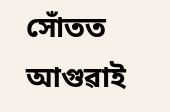সোঁতত আগুৱাই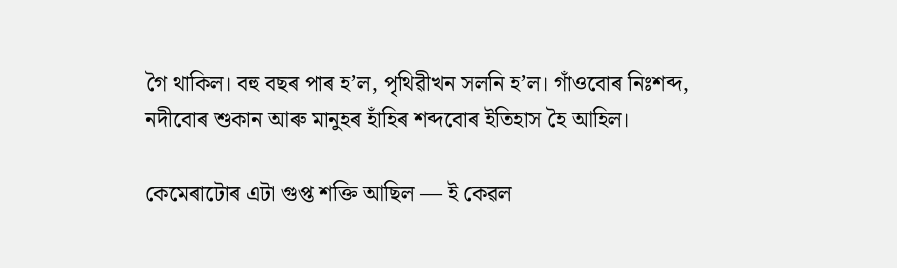গৈ থাকিল। বহু বছৰ পাৰ হ’ল, পৃথিৱীখন সলনি হ’ল। গাঁওবোৰ নিঃশব্দ, নদীবোৰ শুকান আৰু মানুহৰ হাঁহিৰ শব্দবোৰ ইতিহাস হৈ আহিল।

কেমেৰাটোৰ এটা গুপ্ত শক্তি আছিল — ই কেৱল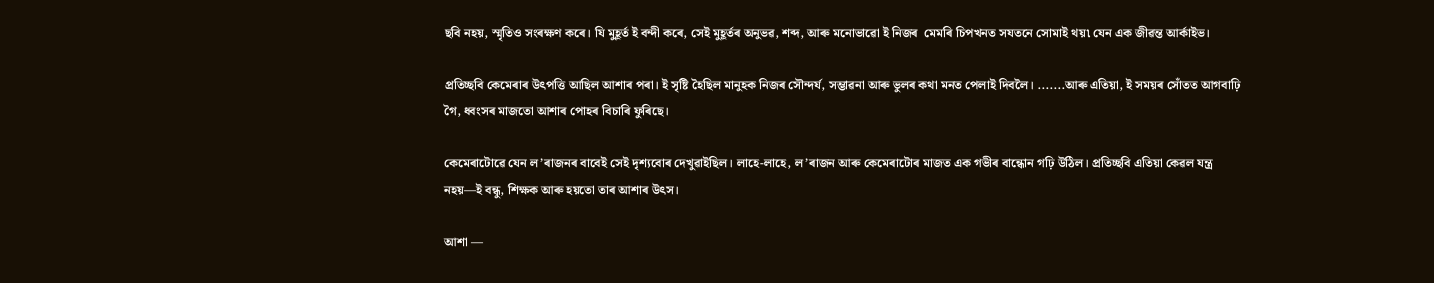ছবি নহয়, স্মৃতিও সংৰক্ষণ কৰে। যি মুহূর্ত ই বন্দী কৰে, সেই মুহূর্তৰ অনুভৱ, শব্দ, আৰু মনোভাৱো ই নিজৰ  মেমৰি চিপখনত সযতনে সোমাই থয়৷ যেন এক জীৱন্ত আর্কাইভ।

প্ৰতিচ্ছবি কেমেৰাৰ উৎপত্তি আছিল আশাৰ পৰা। ই সৃষ্টি হৈছিল মানুহক নিজৰ সৌন্দৰ্য, সম্ভাৱনা আৰু ভুলৰ কথা মনত পেলাই দিবলৈ। .......আৰু এতিয়া, ই সময়ৰ সোঁতত আগবাঢ়ি গৈ, ধ্বংসৰ মাজতো আশাৰ পোহৰ বিচাৰি ফুৰিছে।

কেমেৰাটোৱে যেন ল’ৰাজনৰ বাবেই সেই দৃশ্যবোৰ দেখুৱাইছিল। লাহে-লাহে, ল’ৰাজন আৰু কেমেৰাটোৰ মাজত এক গভীৰ বান্ধোন গঢ়ি উঠিল। প্ৰতিচ্ছবি এতিয়া কেৱল যন্ত্ৰ নহয়—ই বন্ধু, শিক্ষক আৰু হয়তো তাৰ আশাৰ উৎস।

আশা —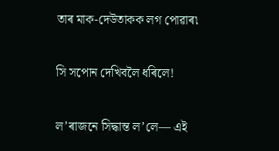তাৰ মাক-দেউতাকক লগ পোৱাৰ৷

সি সপোন দেখিবলৈ ধৰিলে!

ল’ৰাজনে সিদ্ধান্ত ল’লে— এই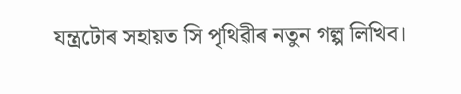যন্ত্ৰটোৰ সহায়ত সি পৃথিৱীৰ নতুন গল্প লিখিব।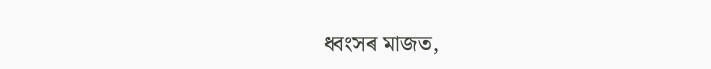ধ্বংসৰ মাজত,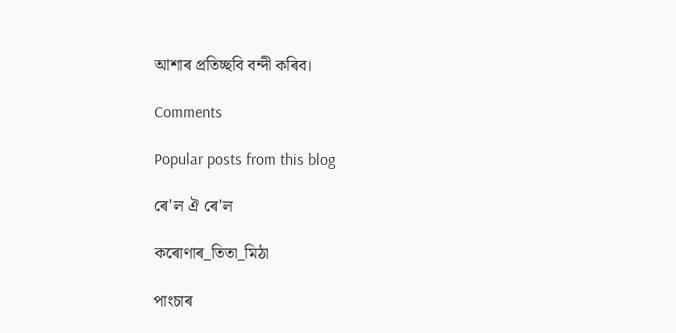আশাৰ প্ৰতিচ্ছবি বন্দী কৰিব।

Comments

Popular posts from this blog

ৰে'ল ঐ ৰে'ল

কৰোণাৰ_তিতা_মিঠা

পাংচাৰ